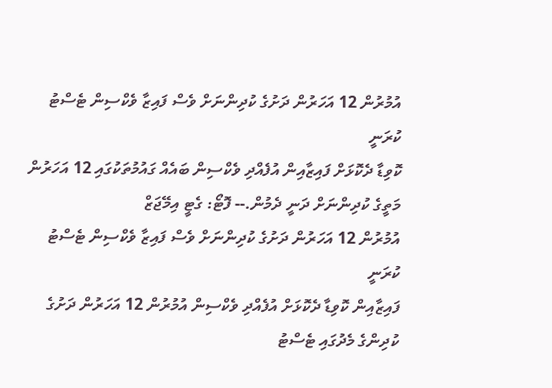އުމުރުން 12 އަހަރުން ދަށުގެ ކުދިންނަށް ވެސް ފައިޒާ ވެކްސިން ޓެސްޓު ކުރަނީ
ކޮވިޑާ ދެކޮޅަށް ފައިޒާއިން އުފެއްދި ވެކްސިން ބައެއް ގައުމުތަކުގައި 12 އަހަރުން މަތީގެ ކުދިންނަށް ދަނީ ދެމުން.-- ފޮޓޯ: ގެޓީ އިމޭޖަޒް
އުމުރުން 12 އަހަރުން ދަށުގެ ކުދިންނަށް ވެސް ފައިޒާ ވެކްސިން ޓެސްޓު ކުރަނީ
ފައިޒާއިން ކޮވިޑާ ދެކޮޅަށް އުފެއްދި ވެކްސިން އުމުރުން 12 އަހަރުން ދަށުގެ ކުދިންގެ މެދުގައި ޓެސްޓު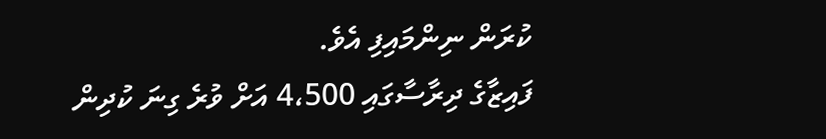ކުރަން ނިންމައިފި އެވެ.
ފައިޒާގެ ދިރާސާގައި 4،500 އަށް ވުރެ ގިނަ ކުދިން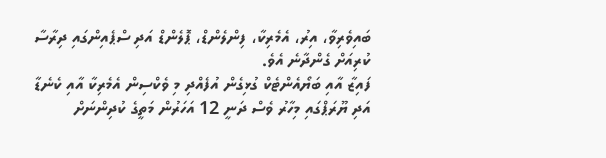ބައިވެރިވާ، އިރު، އެމެރިކާ، ފިންލެންޑް، ޕޮލެންޑް އަދި ސްޕެއިންގައި ދިރާސާ ކުރިއަށް ގެންދާނެ އެވެ.
ފައިޒާ އާއި ބަޔޯއެންޓެކް ގުޅިގެން އުފެއްދި މި ވެކްސިން އެމެރިކާ އާއި ކެނެޑާ އަދި ޔޫރަޕްގައި މިހާރު ވެސް ދަނީ 12 އަހަރުން މަތީގެ ކުދިންނަށް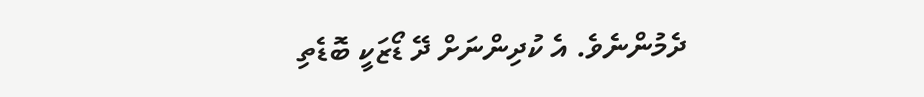ދެމުންނެވެ. އެ ކުދިންނަށް ދޭ ޑޯޒަކީ ބޮޑެތި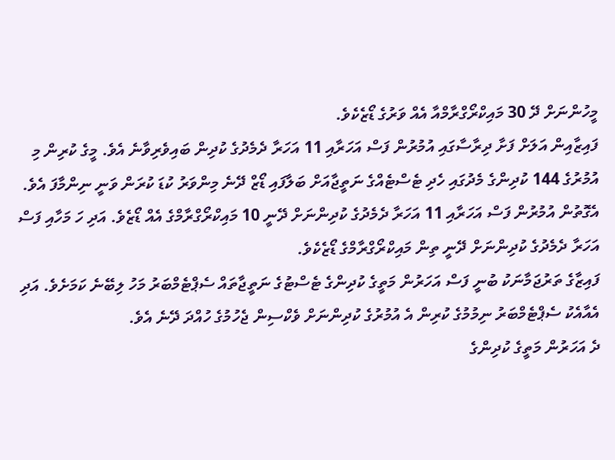މީހުންނަށް ދޭ 30 މައިކްރޯގްރާމްއާ އެއް ވަރުގެ ޑޯޒެކެވެ.
ފައިޒާއިން އަލަށް ފަށާ ދިރާސާގައި އުމުރުން ފަސް އަހަރާއި 11 އަހަރާ ދެމެދުގެ ކުދިން ބައިވެރިވާނެ އެވެ. މީގެ ކުރިން މި އުމުރުގެ 144 ކުދިންގެ މެދުގައި ހެދި ޓެސްޓެއްގެ ނަތީޖާއަށް ބަލާފައި ޑޯޒް ދޭނެ މިންވަރު ކުޑަ ކުރަން ވަނީ ނިންމާފަ އެވެ.
އެގޮތުން އުމުރުން ފަސް އަހަރާއި 11 އަހަރާ ދެމެދުގެ ކުދިންނަށް ދޭނީ 10 މައިކްރޯގްރާމްގެ އެއް ޑޯޒެވެ. އަދި ހަ މަހާއި ފަސް އަހަރާ ދެމެދުގެ ކުދިންނަށް ދޭނީ ތިން މައިކްރޯގްރާމްގެ ޑޯޒެކެވެ.
ފައިޒާގެ ތަރުޖަމާނަކު ބުނީ ފަސް އަހަރުން މަތީގެ ކުދިންގެ ޓެސްޓުގެ ނަތީޖާތައް ސެޕްޓެމްބަރު މަހު ލިބޭނެ ކަމަށެވެ. އަދި އެއާއެކު ސެޕްޓެމްބަރު ނިމުމުގެ ކުރިން އެ އުމުރުގެ ކުދިންނަށް ވެކްސިން ޖެހުމުގެ ހުއްދަ ދޭނެ އެވެ.
ދެ އަހަރުން މަތީގެ ކުދިންގެ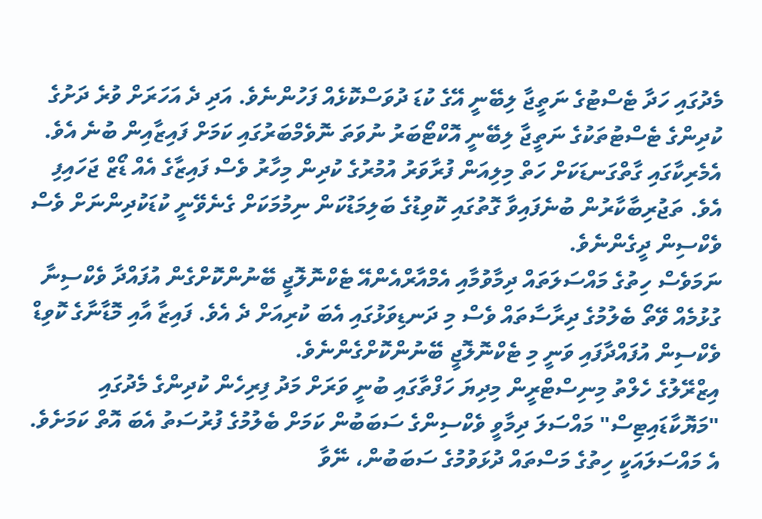މެދުގައި ހަދާ ޓެސްޓުގެ ނަތީޖާ ލިބޭނީ އޭގެ ކުޑަ ދުވަސްކޮޅެއް ފަހުންނެވެ. އަދި ދެ އަހަރަށް ވުރެ ދަށުގެ ކުދިންގެ ޓެސްޓުތަކުގެ ނަތީޖާ ލިބޭނީ އޮކްޓޯބަރު ނުވަތަ ނޮވެމްބަރުގައި ކަމަށް ފައިޒާއިން ބުނެ އެވެ.
އެމެރިކާގައި ގާތްގަނޑަކަށް ހަތް މިލިއަން ފުރާވަރު އުމުރުގެ ކުދިން މިހާރު ވެސް ފައިޒާގެ އެއް ޑޯޒް ޖަހައިފި އެވެ. ތަޖުރިބާކާރުން ބުނެފައިވާ ގޮތުގައި ކޮވިޑުގެ ބަލިމަޑުކަން ނިމުމަކަށް ގެނެވޭނީ ކުޑަކުދިންނަށް ވެސް ވެކްސިން ދީގެންނެވެ.
ނަމަވެސް ހިތުގެ މައްސަލަތައް ދިމާވުމާއި އެމްއާރްއެންއޭ ޓެކްނޮލޮޖީ ބޭނުންކޮށްގެން އުފައްދާ ވެކްސިނާ ގުޅުމެއް ވޭތޯ ބެލުމުގެ ދިރާސާތައް ވެސް މި ދަނޑިވަޅުގައި އެބަ ކުރިއަށް ދެ އެވެ. ފައިޒާ އާއި މޮޑާނާގެ ކޮވިޑް ވެކްސިން އުފައްދާފައި ވަނީ މި ޓެކްނޮލޮޖީ ބޭނުންކޮށްގެންނެވެ.
އިޒްރޭލުގެ ހެލްތު މިނިސްޓްރީން މިދިޔަ ހަފްތާގައި ބުނީ ވަރަށް މަދު ފިރިހެން ކުދިންގެ މެދުގައި "މަޔޮކާޑައިޓިސް" މައްސަލަ ދިމާވީ ވެކްސިންގެ ސަބަބުން ކަމަށް ބެލުމުގެ ފުރުސަތު އެބަ އޮތް ކަމަށެވެ. އެ މައްސަލައަކީ ހިތުގެ މަސްތައް ދުޅަވުމުގެ ސަބަބުން، ނޭވާ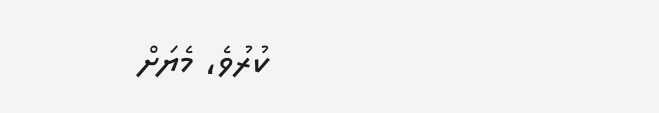ކުރުވެ، މެޔަށް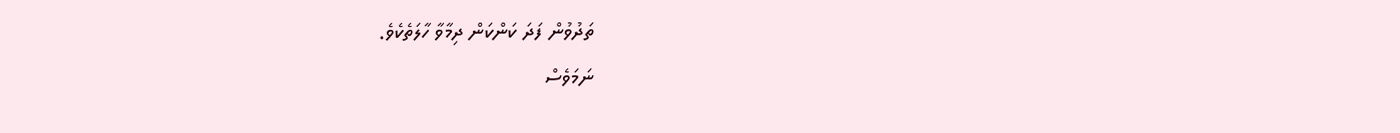ތަދުވުން ފަދަ ކަންކަން ދިމާވާ ހާލަތެކެވެ.
ނަމަވެސް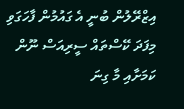އިޒްރޭލުން ބުނީ އެ ގައުމުން ފާހަގަވި މިފަދަ ކޭސްތައް ސީރިއަސް ނޫން ކަމަށާއި މާ ގިނަ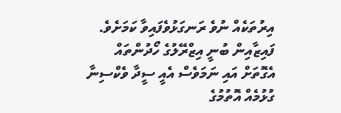އިރުތަކެއް ނުވެ ރަނގަޅުވެފައިވާ ކަމަށެވެ.
ފައިޒާއިން ބުނީ އިޒްރޭލުގެ ހޯދުންތައް އެގޮތަށް އައި ނަމަވެސް އެއީ ސީދާ ވެކްސިނާ ގުޅުމެއް އޮތުމުގެ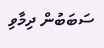ސަބަބުން ދިމާވި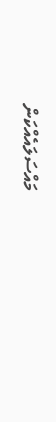މައްސަލައެއްކަން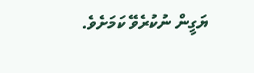ޔަގީން ނުކުރެވޭ ކަމަށެވެ.